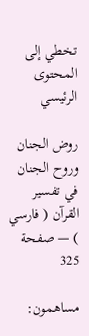تخطي إلى المحتوى الرئيسي

روض الجنان وروح الجنان في تفسير القرآن ( فارسي ) — صفحة 325

مساهمون: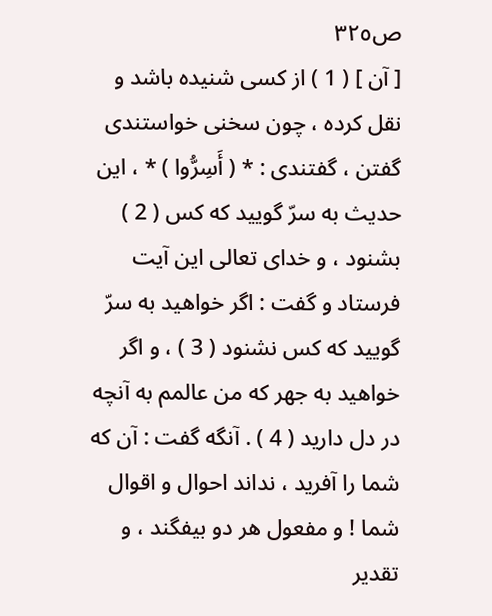ص٣٢٥
[ آن ] ( 1 ) از كسى شنيده باشد و نقل كرده ، چون سخنى خواستندى گفتن ، گفتندى : * ( أَسِرُّوا ) * ، اين حديث به سرّ گوييد كه كس ( 2 ) بشنود ، و خداى تعالى اين آيت فرستاد و گفت : اگر خواهيد به سرّ گوييد كه كس نشنود ( 3 ) ، و اگر خواهيد به جهر كه من عالمم به آنچه در دل داريد ( 4 ) . آنگه گفت : آن كه شما را آفريد ، نداند احوال و اقوال شما ! و مفعول هر دو بيفگند ، و تقدير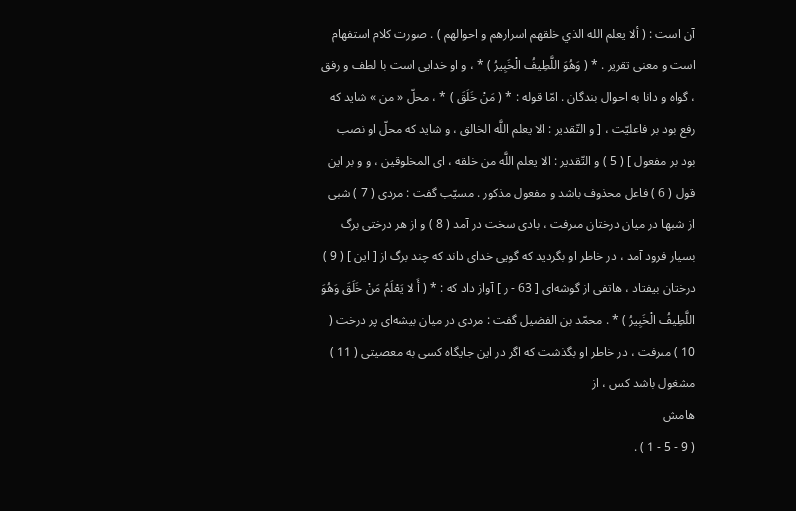آن است : ( ألا يعلم الله الذي خلقهم اسرارهم و احوالهم ) . صورت كلام استفهام است و معنى تقرير . * ( وَهُوَ اللَّطِيفُ الْخَبِيرُ ) * ، و او خدايى است با لطف و رفق ، گواه و دانا به احوال بندگان . امّا قوله : * ( مَنْ خَلَقَ ) * ، محلّ « من » شايد كه رفع بود بر فاعليّت ، [ و التّقدير : الا يعلم اللَّه الخالق ، و شايد كه محلّ او نصب بود بر مفعول ] ( 5 ) و التّقدير : الا يعلم اللَّه من خلقه ، اى المخلوقين ، و و بر اين قول ( 6 ) فاعل محذوف باشد و مفعول مذكور . مسيّب گفت : مردى ( 7 ) شبى از شبها در ميان درختان مىرفت ، بادى سخت در آمد ( 8 ) و از هر درختى برگ بسيار فرود آمد ، در خاطر او بگرديد كه گويى خداى داند كه چند برگ از [ اين ] ( 9 ) درختان بيفتاد ، هاتفى از گوشه‌اى [ 63 - ر ] آواز داد كه : * ( أَ لا يَعْلَمُ مَنْ خَلَقَ وَهُوَ اللَّطِيفُ الْخَبِيرُ ) * . محمّد بن الفضيل گفت : مردى در ميان بيشه‌اى پر درخت ( 10 ) مىرفت ، در خاطر او بگذشت كه اگر در اين جايگاه كسى به معصيتى ( 11 ) مشغول باشد كس ، از
هامش
( 9 - 5 - 1 ) .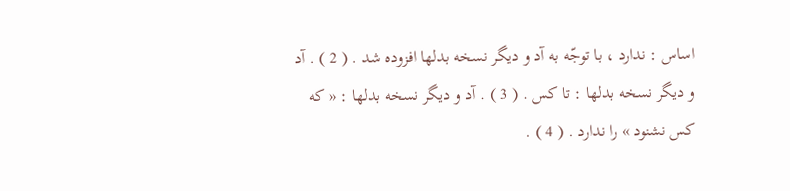اساس : ندارد ، با توجّه به آد و ديگر نسخه بدلها افزوده شد . ( 2 ) . آد و ديگر نسخه بدلها : تا كس . ( 3 ) . آد و ديگر نسخه بدلها : « كه كس نشنود » را ندارد . ( 4 ) .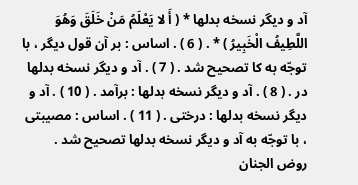آد و ديگر نسخه بدلها * ( أَ لا يَعْلَمُ مَنْ خَلَقَ وَهُوَ اللَّطِيفُ الْخَبِيرُ ) * . ( 6 ) . اساس : بر آن قول ديگر ، با توجّه به كا تصحيح شد . ( 7 ) . آد و ديگر نسخه بدلها در . ( 8 ) . آد و ديگر نسخه بدلها : برآمد . ( 10 ) . آد و ديگر نسخه بدلها : درختى . ( 11 ) . اساس : مصيبتى ، با توجّه به آد و ديگر نسخه بدلها تصحيح شد .
روض الجنان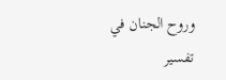وروح الجنان في تفسير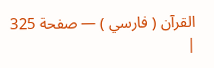القرآن ( فارسي ) — صفحة 325 |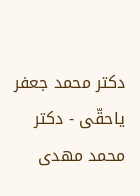دكتر محمد جعفر ياحقّى - دكتر محمد مهدى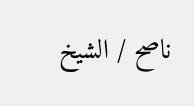ناصح / الشيخ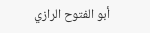أبو الفتوح الرازي